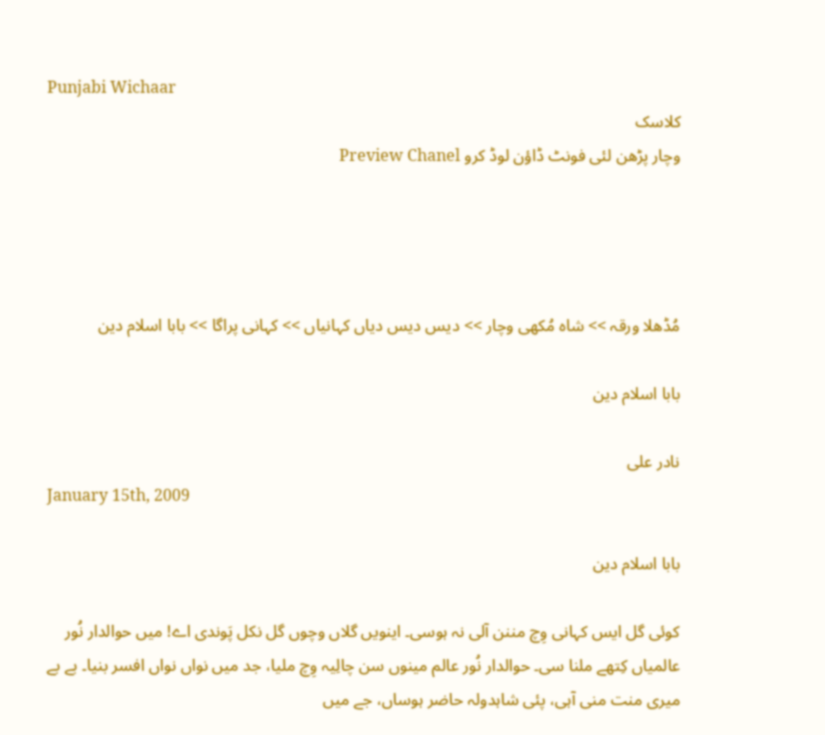Punjabi Wichaar
کلاسک
وچار پڑھن لئی فونٹ ڈاؤن لوڈ کرو Preview Chanel




مُڈھلا ورقہ >> شاہ مُکھی وچار >> دیس دیس دیاں کہانیاں >> کہانی پراگا >> بابا اسلام دین

بابا اسلام دین

نادر علی
January 15th, 2009

بابا اسلام دین

کوئی گل ایس کہانی وِچ مننن آلی نہ ہوسی۔ اینویں گلاں وچوں گل نکل پَوندی اے! میں حوالدار نُور عالمیاں کِتھے ملنا سی۔ حوالدار نُور عالم مینوں سن چالِیہ وِچ ملیا، جد میں نواں نواں افسر بنیا۔ بے بے میری منت منی آہی، پئی شاہدولہ حاضر ہوساں، جے میں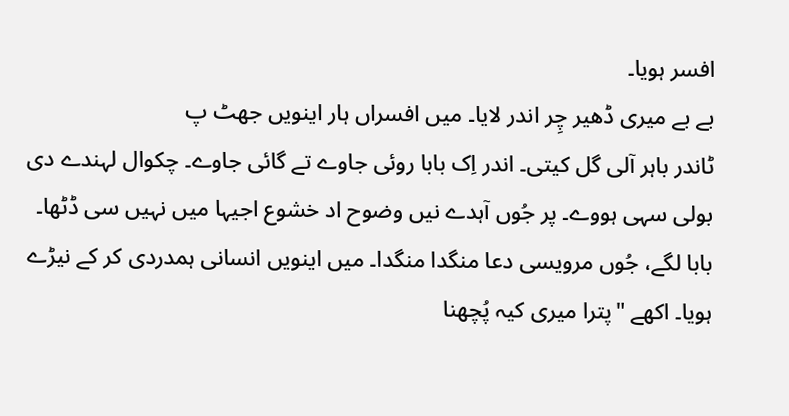افسر ہویا۔
بے بے میری ڈھیر چِر اندر لایا۔ میں افسراں ہار اینویں جھٹ پ
ٹاندر باہر آلی گل کیتی۔ اندر اِک بابا روئی جاوے تے گائی جاوے۔ چکوال لہندے دی بولی سہی ہووے۔ پر جُوں آہدے نیں وضوح اد خشوع اجیہا میں نہیں سی ڈٹھا۔ بابا لگے، جُوں مرویسی دعا منگدا منگدا۔ میں اینویں انسانی ہمدردی کر کے نیڑے ہویا۔ اکھے "پترا میری کیہ پُچھنا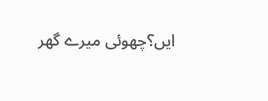ایں؟چھوئی میرے گھر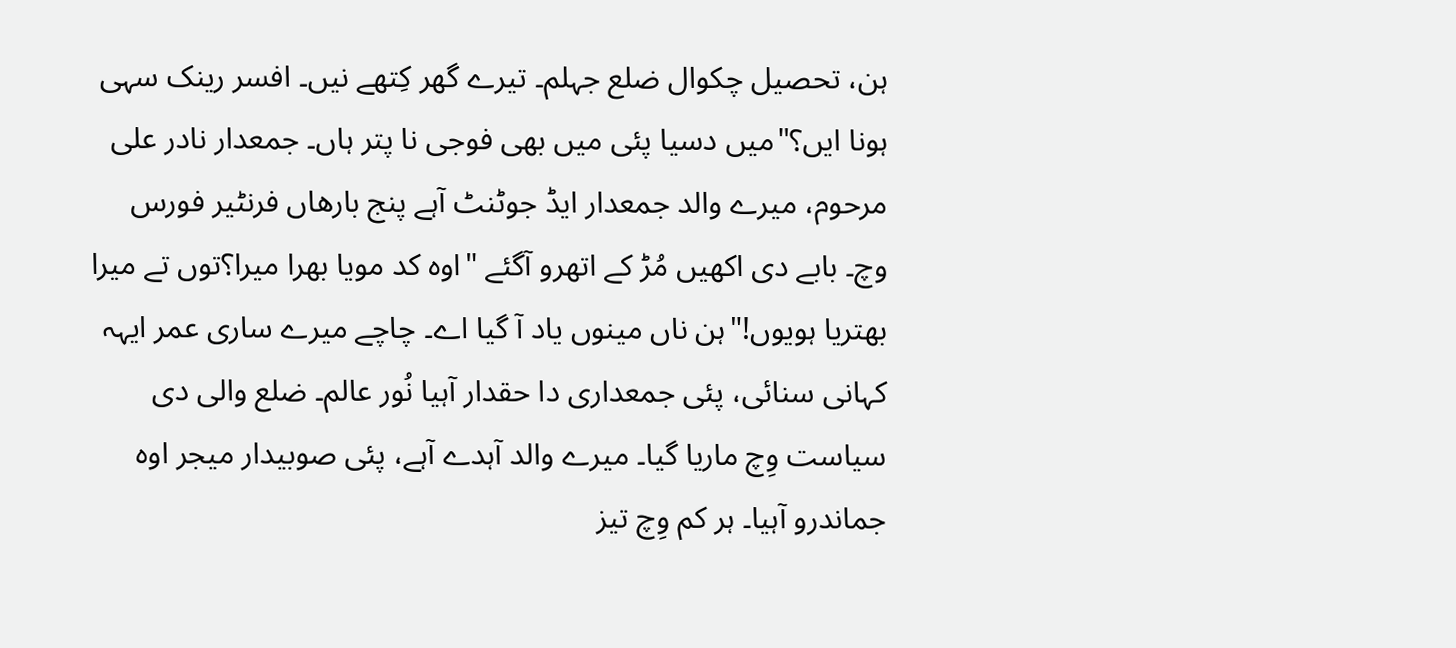ہن، تحصیل چکوال ضلع جہلم۔ تیرے گھر کِتھے نیں۔ افسر رینک سہی ہونا ایں؟"میں دسیا پئی میں بھی فوجی نا پتر ہاں۔ جمعدار نادر علی مرحوم، میرے والد جمعدار ایڈ جوٹنٹ آہے پنج بارھاں فرنٹیر فورس وچ۔ بابے دی اکھیں مُڑ کے اتھرو آگئے "اوہ کد مویا بھرا میرا؟توں تے میرا بھتریا ہویوں!"ہن ناں مینوں یاد آ گیا اے۔ چاچے میرے ساری عمر ایہہ کہانی سنائی، پئی جمعداری دا حقدار آہیا نُور عالم۔ ضلع والی دی سیاست وِچ ماریا گیا۔ میرے والد آہدے آہے، پئی صوبیدار میجر اوہ جماندرو آہیا۔ ہر کم وِچ تیز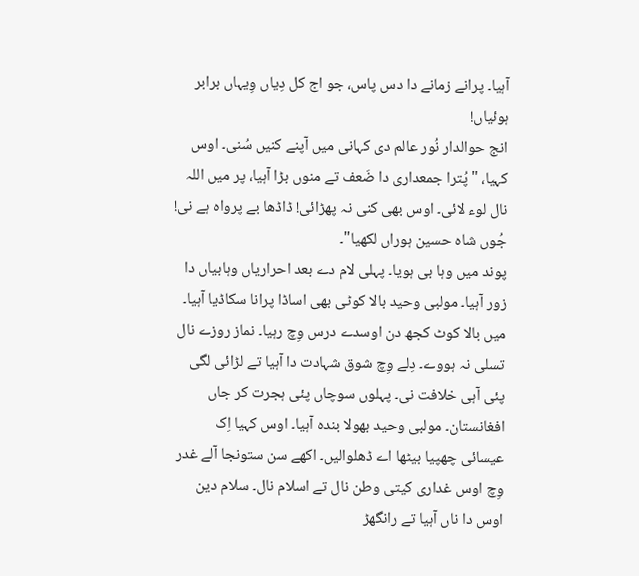آہیا۔ پرانے زمانے دا دس پاس، جو اج کل دِیاں وِیہاں برابر ہوئیاں!
انج حوالدار نُور عالم دی کہانی میں آپنے کنیں سُنی۔ اوس کہیا، "پُترا جمعداری دا ضَعف تے منوں بڑا آہیا، پر میں اللہ نال لوء لائی۔ اوس بھی کنی نہ پھڑائی! ڈاڈھا بے پرواہ ہے نی! جُوں شاہ حسین ہوراں لکھیا"۔
پوند میں وہا بی ہویا۔ پہلی لام دے بعد احراریاں وہابیاں دا زور آہیا۔ مولبی وحید بالا کوٹی بھی اساڈا پرانا سکاڈیا آہیا۔ میں بالا کوٹ کجھ دن اوسدے درس وِچ رہیا۔ نماز روزے نال تسلی نہ ہووے۔ دِلے وِچ شوق شہادت دا آہیا تے لڑائی لگی پئی آہی خلافت نی۔ پہلوں سوچاں پئی ہجرت کر جاں افغانستان۔ مولبی وحید بھولا بندہ آہیا۔ اوس کہیا اِک عیسائی چھپیا بیٹھا اے ڈھلوالیں۔ اکھے سن ستونجا آلے غدر وِچ اوس غداری کیتی وطن نال تے اسلام نال۔ سلام دین اوس دا ناں آہیا تے رانگھڑ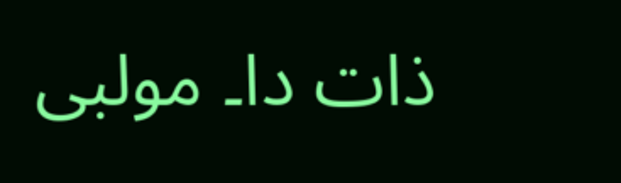ذات دا۔ مولبی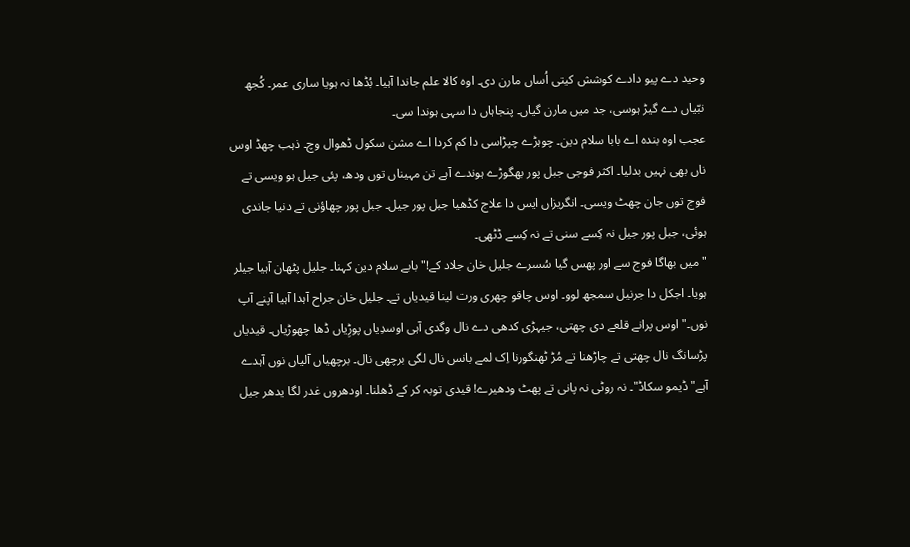وحید دے پیو دادے کوشش کیتی اُساں مارن دی۔ اوہ کالا علم جاندا آہیا۔ بُڈھا نہ ہویا ساری عمر۔ کُجھ نبّیاں دے گیڑ ہوسی، جد میں مارن گیاں۔ پنجاہاں دا سہی ہوندا سی۔
عجب اوہ بندہ اے بابا سلام دین۔ چوہڑے چپڑاسی دا کم کردا اے مشن سکول ڈھوال وچ۔ ذہب چھڈ اوس ناں بھی نہیں بدلیا۔ اکثر فوجی جبل پور بھگوڑے ہوندے آہے تن مہیناں توں ودھ، پئی جیل ہو ویسی تے فوج توں جان چھٹ ویسی۔ انگریزاں ایس دا علاج کڈھیا جبل پور جیل۔ جبل پور چھاؤنی تے دنیا جاندی ہوئی، جبل پور جیل نہ کِسے سنی تے نہ کِسے ڈٹھی۔
"میں بھاگا فوج سے اور پھس گیا سُسرے جلیل خان جلاد کے!"بابے سلام دین کہنا۔ جلیل پٹھان آہیا جیلر ہویا۔ اجکل دا جرنیل سمجھ لوو۔ اوس چاقو چھری ورت لینا قیدیاں تے۔ جلیل خان جراح آہدا آہیا آپنے آپ نوں۔"اوس پرانے قلعے دی چھتی، جیہڑی کدھی دے نال وگدی آہی اوسدِیاں پوڑِیاں ڈھا چھوڑیاں۔ قیدیاں پڑسانگ نال چھتی تے چاڑھنا تے مُڑ ٹھنگورنا اِک لمے بانس نال لگی برچھی نال۔ برچھیاں آلیاں نوں آہدے آہے"ڈیمو سکاڈ"۔ نہ روٹی نہ پانی تے پھٹ ودھیرے! قیدی توبہ کر کے ڈھلنا۔ اودھروں غدر لگا یدھر جیل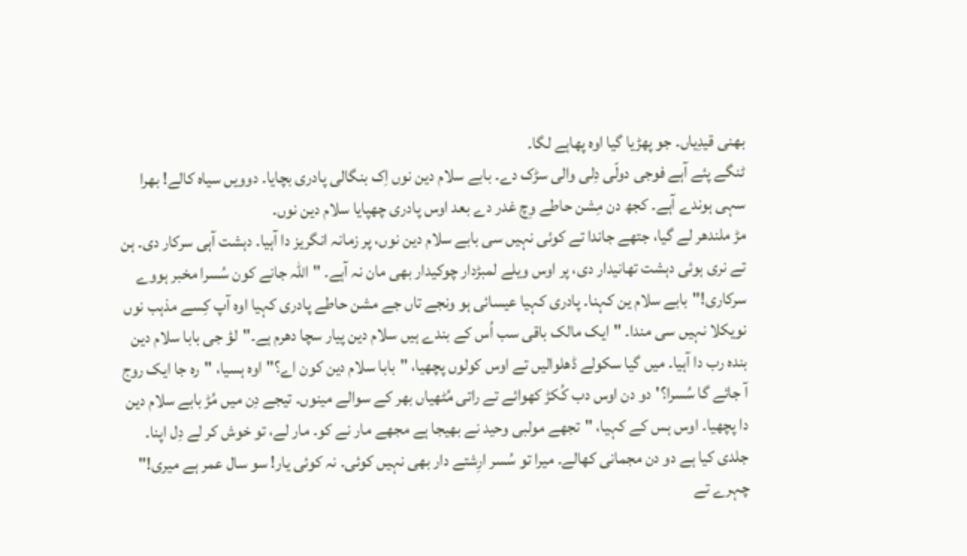بھنی قیدِیاں۔ جو پھڑیا گیا اوہ پھاہے لگا۔
ٹنگے پئے آہے فوجی دولّی دِلی والی سڑک دے۔ بابے سلام دین نوں اِک بنگالی پادری بچایا۔ دوویں سیاہ کالے! بھرا سہی ہوندے آہے۔ کجھ دن مِشن حاطے وِچ غدر دے بعد اوس پادری چھپایا سلام دین نوں۔
مڑ ملندھر لے گیا، جتھے جاندا تے کوئی نہیں سی بابے سلام دین نوں، پر زمانہ انگریز دا آہیا۔ دہشت آہی سرکار دی۔ ہن تے نری ہوئی دہشت تھانیدار دی، پر اوس ویلے لمبڑدار چوکیدار بھی مان نہ آہے۔ "اللہ جانے کون سُسرا مخبر ہووے سرکاری!"بابے سلام ین کہنا۔ پادری کہیا عیسائی ہو ونجے تاں جے مشن حاطے پادری کہیا اوہ آپ کِسے مذہب نوں نویکلا نہیں سی مندا۔ "ایک مالک باقی سب اُس کے بندے ہیں سلام دین پیار سچا دھرم ہے۔"لؤ جی بابا سلام دین بندہ رب دا آہیا۔ میں گیا سکولے ڈھلوالیں تے اوس کولوں پچھیا، "بابا سلام دین کون اے؟"اوہ ہسیا، "رہ جا ایک روج آ جائے گا سُسرا؟'دو دن اوس دب کُکڑ کھوائے تے راتی مُٹھیاں بھر کے سوالے مینوں۔ تیجے دِن میں مُڑ بابے سلام دین دا پچھیا۔ اوس ہس کے کہیا، "تجھے مولبی وحید نے بھیجا ہے مجھے مار نے کو۔ مار لے، تو خوش کر لے دِل اپنا۔ جلدی کیا ہے دو دن مجمانی کھالے۔ میرا تو سُسر ارِشتے دار بھی نہیں کوئی۔ نہ کوئی یار! سو سال عمر ہے میری!"
چہرے تے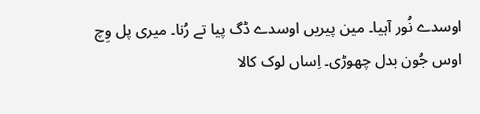اوسدے نُور آہیا۔ مین پیریں اوسدے ڈگ پیا تے رُنا۔ میری پل وِچ اوس جُون بدل چھوڑی۔ اِساں لوک کالا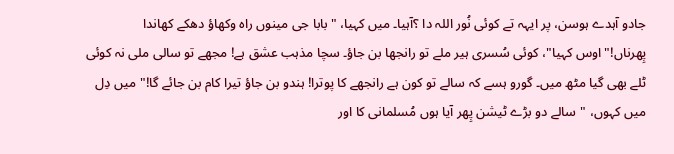جادو آہدے ہوسن، پر ایہہ تے کوئی نُور اللہ دا ؟آہیا۔ میں کہیا، "بابا جی مینوں راہ وکھاؤ دھکے کھاندا پِھرناں!"اوس کہیا"، کوئی سُسری ہیر ملے تو رانجھا بن جاؤ۔ سچا مذہب عشق ہے! مجھے تو سالی ملی نہ کوئی ٹلے بھی گیا مٹھ میں۔ گورو ہسے کہ سالے تو کون ہے رانجھے کا پوترا! ہندو بن جاؤ تیرا کام بن جائے گا!"میں دِل میں کہوں، "سالے دو بڑے ٹیشن پِھر آیا ہوں مُسلمانی کا اور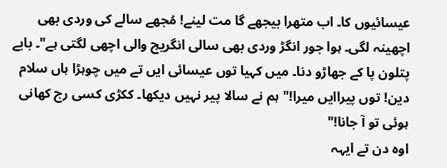عیسائیوں کا۔ اب متھرا بیجھے گا مت لینے! مُجھے سالے کی وردی بھی اچھینہ لگی۔ ہوا جور انگڑ وردی بھی سالی انگریج والی اچھی لگتی ہے"۔ بابے پتلون پا کے جھاڑو دنا۔ میں کہیا توں عیسائی ایں تے میں چوہڑا ہاں سلام دین! توں پیراایں میرا!"ہم نے سالا پیر نہیں دیکھا۔ ککڑی کسی رج کھانی ہوئی تو آ جانا!"
اوہ دن تے ایہہ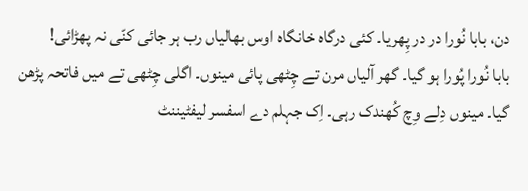دن، بابا نُورا در در پِھریا۔ کئی درگاہ خانگاہ اوس بھالیاں رب ہر جائی کنّی نہ پھڑائی!
بابا نُورا پُورا ہو گیا۔ گھر آلیاں مرن تے چِٹھی پائی مینوں۔ اگلی چِٹھی تے میں فاتحہ پڑھن گیا۔ مینوں دِلے وِچ کُھندک رہی۔ اِک جہلم دے اسفسر لیفٹیننٹ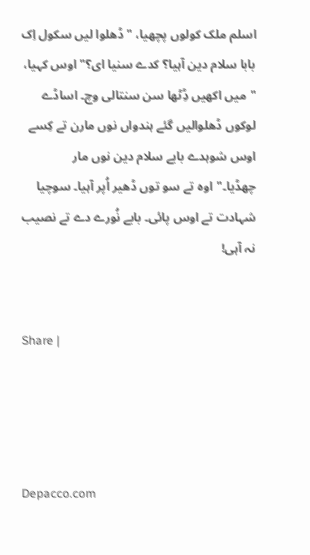اسلم ملک کولوں پچھیا، "ڈھلوا لیں سکول اِک بابا سلام دین آہیا؟ کدے سنیا ای؟"اوس کہیا، "میں اکھیں ڈِٹھا سن سنتالی وچ۔ اساڈے لوکوں ڈھلوالیں گئے ہندواں نوں مارن تے کِسے اوس شوہدے بابے سلام دین نوں مار چھڈیا۔"اوہ تے سو توں ڈھیر اُپر آہیا۔ سوچیا شہادت تے اوس پائی۔ بابے نُورے دے تے نصیب نہ آہی!


Share |




Depacco.com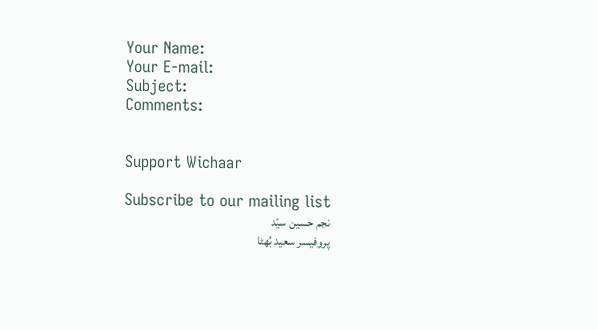Your Name:
Your E-mail:
Subject:
Comments:


Support Wichaar

Subscribe to our mailing list
نجم حسین سیّد
پروفیسر سعید بُھٹا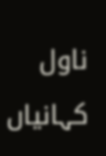ناول
کہانیاں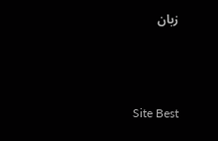زبان



Site Best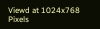Viewd at 1024x768 Pixels